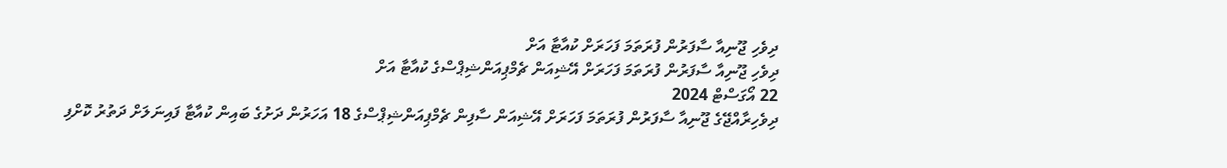ދިވެހި ޖޫނިއާ ސާފަރުން ފުރަތަމަ ފަހަރަށް ކުއާޓާ އަށް
ދިވެހި ޖޫނިއާ ސާފަރުން ފުރަތަމަ ފަހަރަށް އޭޝިއަން ޗެމްޕިއަންޝިޕްސްގެ ކުއާޓާ އަށް
22 އޯގަސްޓް 2024
ދިވެހިރާއްޖޭގެ ޖޫނިއާ ސާފަރުން ފުރަތަމަ ފަހަރަށް އޭޝިއަން ސާފިން ޗެމްޕިއަންޝިޕްސްގެ 18 އަހަރުން ދަށުގެ ބައިން ކުއާޓާ ފައިނަލަށް ދަތުރު ކޮށްފި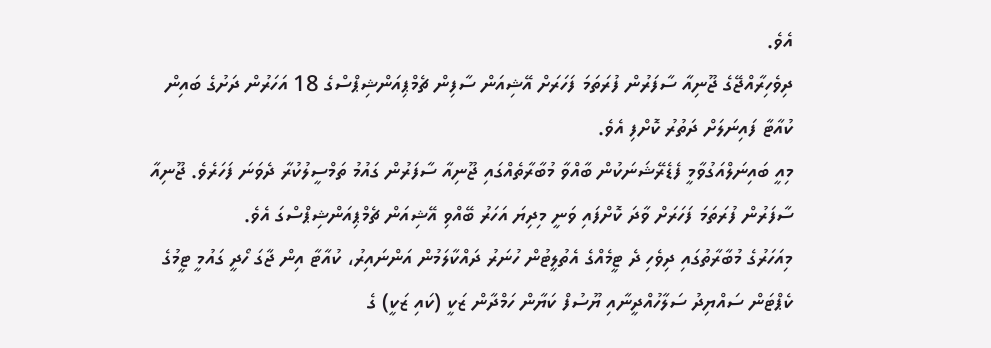އެވެ.
ދިވެހިރާއްޖޭގެ ޖޫނިއާ ސާފަރުން ފުރަތަމަ ފަހަރަށް އޭޝިއަން ސާފިން ޗެމްޕިއަންޝިޕްސްގެ 18 އަހަރުން ދަށުގެ ބައިން ކުއާޓާ ފައިނަލަށް ދަތުރު ކޮށްފި އެވެ.
މިއީ ބައިނަލްއަގުވާމީ ފެޑެރޭޝަނަކުން ބާއްވާ މުބާރާތެއްގައި ޖޫނިއާ ސާފަރުން ގައުމު ތަމްސީލުކުރާ ދެވަނަ ފަހަރެވެ. ޖޫނިއާ ސާފަރުން ފުރަތަމަ ފަހަރަށް ވާދަ ކޮށްފައި ވަނީ މިދިޔަ އަހަރު ބޭއްވި އޭޝިއަން ޗެމްޕިއަންޝިޕްސްގަ އެވެ.
މިއަހަރުގެ މުބާރާތުގައި ދިވެހި ދެ ޓީމެއްގެ އެތުލީޓުން ހުނަރު ދައްކާލަމުން އަންނައިރު، ކުއާޓާ އިން ޖާގަ ހޯދީ ގައުމީ ޓީމުގެ ކެޕްޓަން ސައްޔިދު ސަލާހުއްދީނާއި ޔޫސުފް ކަޔާން ހަމްދާން ޒަކީ (ކައި ޒަކީ) ގެ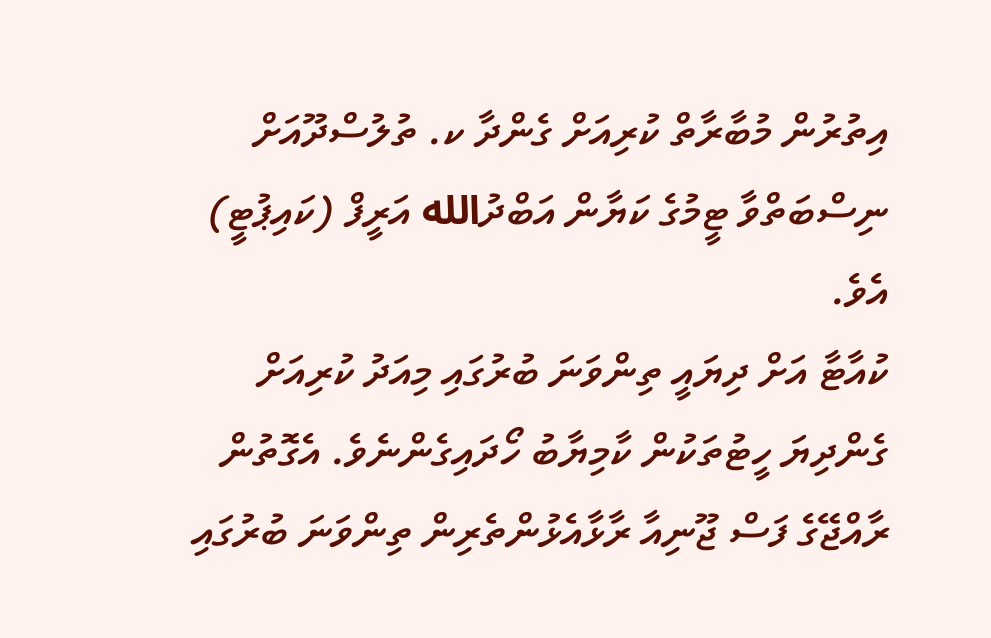އިތުރުން މުބާރާތް ކުރިއަށް ގެންދާ ކ. ތުލުސްދޫއަށް ނިސްބަތްވާ ޓީމުގެ ކަޔާން އަބްދުالله އަރީފް (ކައިޕުޓީ) އެވެ.
ކުއާޓާ އަށް ދިޔައީ ތިންވަނަ ބުރުގައި މިއަދު ކުރިއަށް ގެންދިޔަ ހީޓުތަކުން ކާމިޔާބު ހޯދައިގެންނެވެ. އެގޮތުން ރާއްޖޭގެ ފަސް ޖޫނިއާ ރާޅާއެޅުންތެރިން ތިންވަނަ ބުރުގައި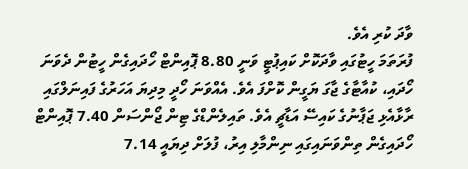ވާދަ ކުރި އެވެ.
ފުރަތަމަ ހީޓުގައި ވާދަކޮށް ކައިޕުޓީ ވަނީ 8.80 ޕޮއިންޓް ހޯދައިގެން ހީޓުން ދެވަނަ ހޯދައި، ކުއާޓާގެ ޖާގަ ޔަގީން ކޮށްފަ އެވެ. އެއްވަނަ ހޯދީ މިދިޔަ އަހަރުގެ ފައިނަލްގައި ރާޅާއެޅި ޖަޕާނުގެ ކައިސޭ އަޑާޗީ އެވެ. ތައިލެންޑްގެ ޓިން ޖޯންސަން 7.40 ޕޮއިންޓް ހޯދައިގެން ތިންވަނައިގައި ނިންމާލި އިރު، ފުލަށް ދިޔައީ 7.14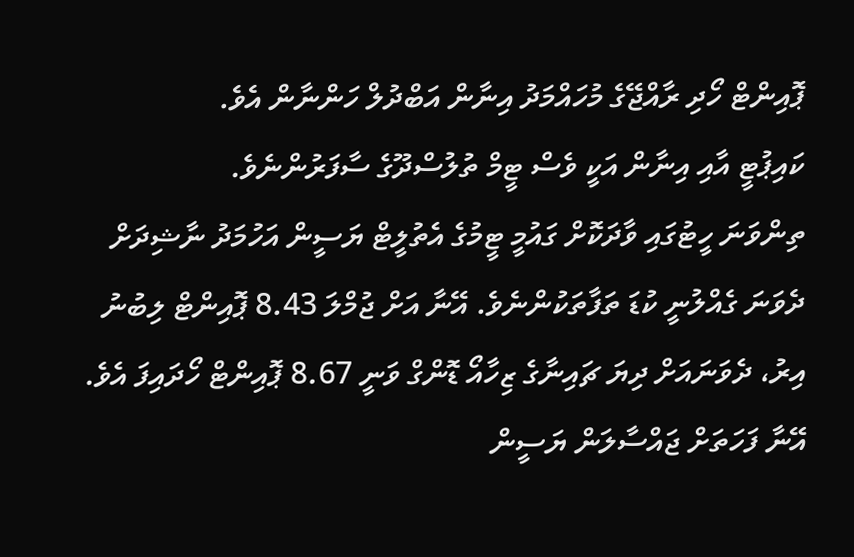ޕޮއިންޓް ހޯދި ރާއްޖޭގެ މުހައްމަދު އިނާން އަބްދުލް ހަންނާން އެވެ.
ކައިޕުޓީ އާއި އިނާން އަކީ ވެސް ޓީމް ތުލުސްދޫގެ ސާފަރުންނެވެ.
ތިންވަނަ ހީޓުގައި ވާދަކޮށް ގައުމީ ޓީމުގެ އެތުލީޓް ޔަސީން އަހުމަދު ނާޝިދަށް ދެވަނަ ގެއްލުނީ ކުޑަ ތަފާތަކުންނެވެ. އޭނާ އަށް ޖުމްލަ 8.43 ޕޮއިންޓް ލިބުނު އިރު، ދެވަނައަށް ދިޔަ ޗައިނާގެ ޒިހާއޯ ޑޮންގް ވަނީ 8.67 ޕޮއިންޓް ހޯދައިފަ އެވެ. އޭނާ ފަހަތަށް ޖައްސާލަން ޔަސީން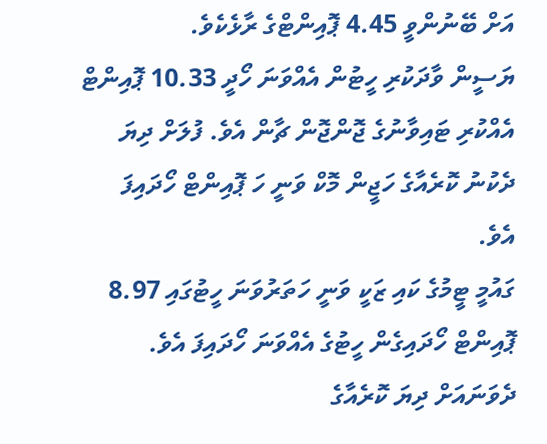އަށް ބޭނުންވީ 4.45 ޕޮއިންޓްގެ ރާޅެކެވެ.
ޔަސީން ވާދަކުރި ހީޓުން އެއްވަނަ ހޯދީ 10.33 ޕޮއިންޓް އެއްކުރި ޓައިވާނުގެ ޖޮންޖޮން ޗާން އެވެ. ފުލަށް ދިޔަ ދެކުނު ކޮރެއާގެ ހަޖީން މޮކް ވަނީ ހަ ޕޮއިންޓް ހޯދައިފަ އެވެ.
ގައުމީ ޓީމުގެ ކައި ޒަކީ ވަނީ ހަތަރުވަނަ ހީޓުގައި 8.97 ޕޮއިންޓް ހޯދައިގެން ހީޓުގެ އެއްވަނަ ހޯދައިފަ އެވެ. ދެވަނައަށް ދިޔަ ކޮރެއާގެ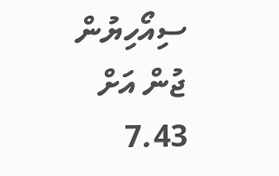ސިއޯހިޔުން ޖުން އަށް 7.43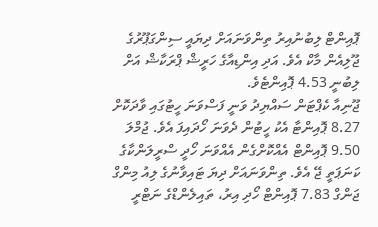ޕޮއިންޓް ލިބުނުއިރު ތިންވަނައަށް ދިޔައީ ސިންގަޕޫރުގެ ޖޫލިއެން މާކް އެވެ. އަދި އިންޑިއާގެ ހަރީޝް ޕްރަކާޝް އަށް ލިބުނީ 4.53 ޕޮއިންޓެވެ.
ޖޫނިއާ ކެޕްޓަން ސައްޔިދު ވަނީ ފަސްވަނަ ހީޓުގައި ވާދަކޮށް 8.27 ޕޮއިންޓާ އެކު ހީޓުން ދެވަނަ ހޯދައިފަ އެވެ. ޖުމްލަ 9.50 ޕޮއިންޓް އެއްކޮށްގެން އެއްވަނަ ހޯދީ ސްރީލަންކާގެ ކަނަޕަތީ ޖޭ އެވެ. ތިންވަނައަށް ދިޔަ ޓައިވާނުގެ ލިއު މިންގް ޖަންގް 7.83 ޕޮއިންޓް ހޯދި އިރު، ތައިލެންޑްގެ ނަޓްރީ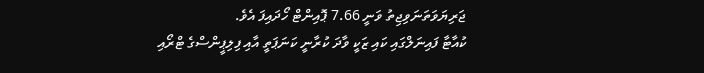ޖަރިޔަވަތަނަވިޖިތު ވަނީ 7.66 ޕޮއިންޓް ހޯދައިފަ އެވެ.
ކުއާޓާ ފައިނަލްގައި ކައި ޒަކީ ވާދަ ކުރާނީ ކަނަޕަތީ އާއި ފިލިޕީންސްގެ ޓްރޯއި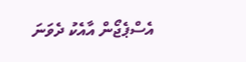އެސްޕެޖޯން އާއެކު ދެވަނަ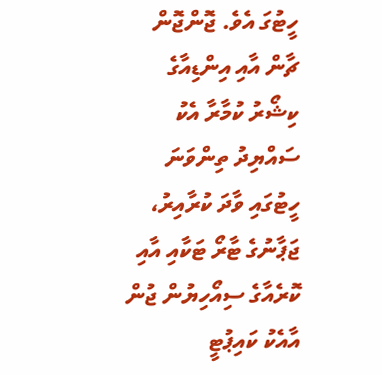ހީޓުގަ އެވެ. ޖޮންޖޮން ޗާން އާއި އިންޑިއާގެ ކިޝޯރު ކުމާރާ އެކު ސައްޔިދު ތިންވަނަ ހީޓުގައި ވާދަ ކުރާއިރު، ޖަޕާނުގެ ޓާރޯ ޓަކާއި އާއި ކޮރެއާގެ ސިއޯހިޔުން ޖުން އާއެކު ކައިޕުޓީ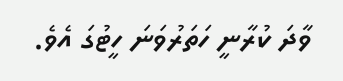ވާދަ ކުރާނީ ހަތަރުވަނަ ހީޓުގަ އެވެ.